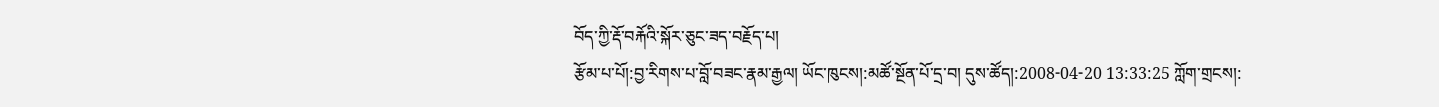བོད་ཀྱི་རྡོ་བརྐོའི་སྐོར་ཅུང་ཟད་བརྗོད་པ།
རྩོམ་པ་པོ།:བྱ་རིགས་པ་བློ་བཟང་རྣམ་རྒྱལ། ཡོང་ཁུངས།:མཚོ་སྔོན་པོ་དྲ་བ། དུས་ཚོད།:2008-04-20 13:33:25 ཀློག་གྲངས།: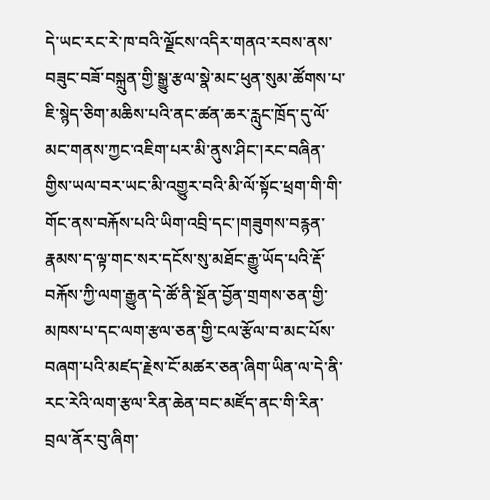དེ་ཡང་རང་རེ་ཁ་བའི་ལྗོངས་འདིར་གནའ་རབས་ནས་བཟུང་བཟོ་བསྐྲུན་གྱི་སྒྱུ་རྩལ་སྣེ་མང་ཕུན་སུམ་ཚོགས་པ་ཇི་སྙེད་ཅིག་མཆིས་པའི་ནང་ཚན་ཆར་རླུང་ཁྲོད་དུ་ལོ་མང་གནས་ཀྱང་འཇིག་པར་མི་ནུས་ཤིང་།རང་བཞིན་གྱིས་ཡལ་བར་ཡང་མི་འགྱུར་བའི་མི་ལོ་སྟོང་ཕྲག་གི་གི་གོང་ནས་བརྐོས་པའི་ཡིག་འབྲི་དང་།གཟུགས་བརྙན་རྣམས་ད་ལྟ་གང་སར་དངོས་སུ་མཐོང་རྒྱུ་ཡོད་པའི་རྡོ་བརྐོས་ཀྱི་ལག་རྒྱུན་དེ་ཚོ་ནི་སྔོན་བྱོན་གྲགས་ཅན་གྱི་མཁས་པ་དང་ལག་རྩལ་ཅན་གྱི་ངལ་རྩོལ་བ་མང་པོས་བཞག་པའི་མཛད་རྗེས་ངོ་མཚར་ཅན་ཞིག་ཡིན་ལ་དེ་ནི་རང་རེའི་ལག་རྩལ་རིན་ཆེན་བང་མཛོད་ནང་གི་རིན་བྲལ་ནོར་བུ་ཞིག་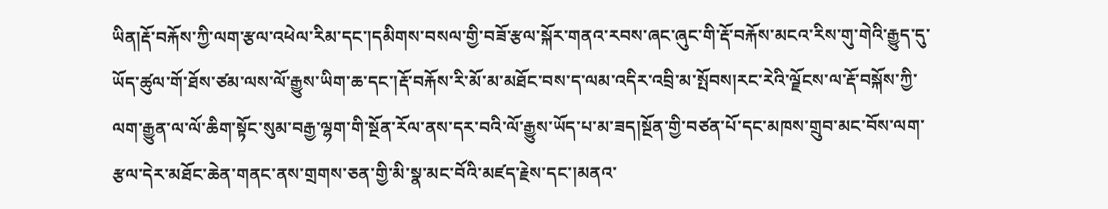ཡིན།རྡོ་བརྐོས་ཀྱི་ལག་རྩལ་འཕེལ་རིམ་དང་།དམིགས་བསལ་གྱི་བཟོ་རྩལ་སྐོར་གནའ་རབས་ཞང་ཞུང་གི་རྡོ་བརྐོས་མངའ་རིས་གུ་གེའི་རྒྱུད་དུ་ཡོད་ཚུལ་གོ་ཐོས་ཙམ་ལས་ལོ་རྒྱུས་ཡིག་ཆ་དང་།རྡོ་བརྐོས་རི་མོ་མ་མཐོང་བས་ད་ལམ་འདིར་འབྲི་མ་སྤོབས།རང་རེའི་ལྗོངས་ལ་རྡོ་བསྐོས་ཀྱི་ལག་རྒྱུན་ལ་ལོ་ཆིག་སྟོང་སུམ་བརྒྱ་ལྷག་གི་སྔོན་རོལ་ནས་དར་བའི་ལོ་རྒྱུས་ཡོད་པ་མ་ཟད།སྔོན་གྱི་བཙན་པོ་དང་མཁས་གྲུབ་མང་བོས་ལག་རྩལ་དེར་མཐོང་ཆེན་གནང་ནས་གྲགས་ཅན་གྱི་མི་སྣ་མང་བོའི་མཛད་རྗེས་དང་།མནའ་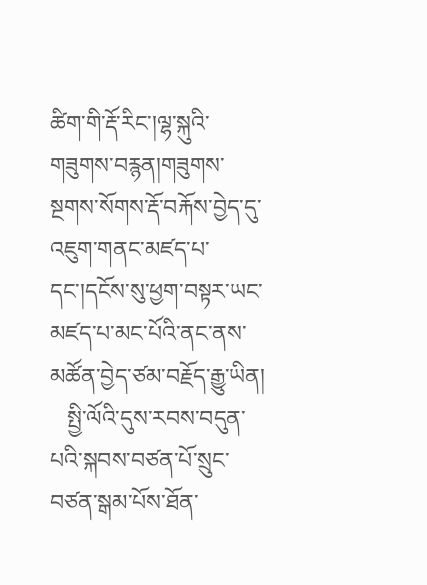ཚིག་གི་རྡོ་རིང་།ལྷ་སྐུའི་གཟུགས་བརྙན།གཟུགས་སྔགས་སོགས་རྡོ་བརྐོས་བྱེད་དུ་འཇུག་གནང་མཛད་པ་དང་།དངོས་སུ་ཕྱག་བསྟར་ཡང་མཛད་པ་མང་པོའི་ནང་ནས་མཚོན་བྱེད་ཙམ་བརྗོད་རྒྱུ་ཡིན།
   སྤྱི་ལོའི་དུས་རབས་བདུན་པའི་སྐབས་བཙན་པོ་སྲུང་བཙན་སྒམ་པོས་ཐོན་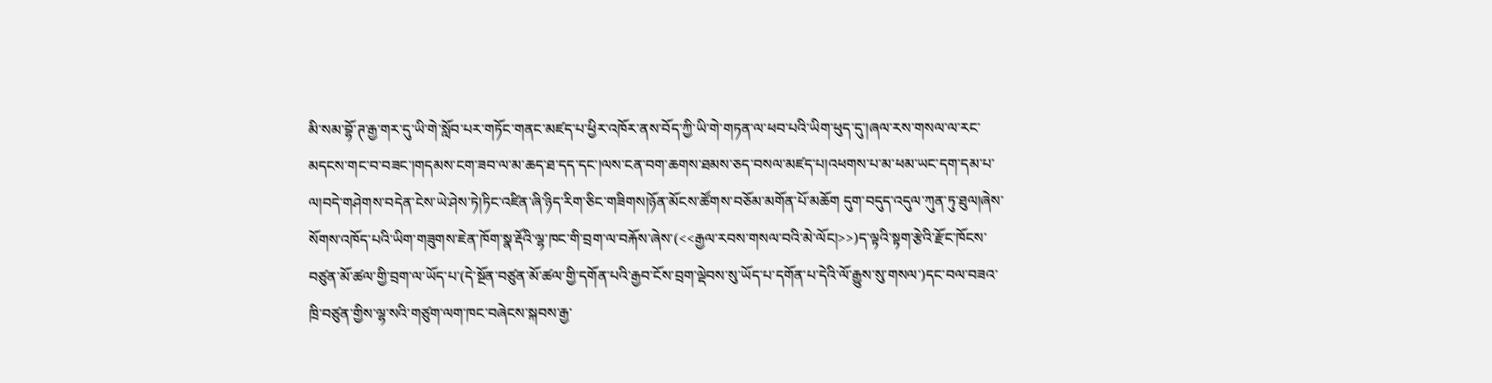མི་སམ་བྷོ་ཊ་རྒྱ་གར་དུ་ཡི་གེ་སློབ་པར་གཏོང་གནང་མཛད་པ་ཕྱིར་འཁོར་ནས་བོད་ཀྱི་ཡི་གེ་གཏན་ལ་ཕབ་པའི་ཡིག་ཕུད་དུ་།ཞལ་རས་གསལ་ལ་རང་མདངས་གང་བ་བཟང་།གདམས་ངག་ཟབ་ལ་མ་ཆད་ཐ་དད་དང་།ལས་ངན་བག་ཆགས་ཐམས་ཅད་བསལ་མཛད་པ།འཕགས་པ་མ་ཕམ་ཡང་དག་དམ་པ་ལ།བདེ་གཤེགས་བདེན་ངེས་ཡེ་ཤེས་ཏེ།ཏིང་འཛིན་ཞི་ཉིད་རིག་ཅིང་གཟིགས།ཉོན་མོངས་ཚོགས་བཅོམ་མགོན་པོ་མཆོག དུག་བདུད་འདུལ་ཀུན་ཏུ་ཐུལ།ཞེས་སོགས་འཁོད་པའི་ཡིག་གཟུགས་ཇེན་ཁོག་སྣ་རྡོའི་ལྷ་ཁང་གི་བྲག་ལ་བརྐོས་ཞེས་(<<རྒྱལ་རབས་གསལ་བའི་མེ་ལོང།>>)ད་ལྟའི་སྟག་རྩེའི་རྫོང་ཁོངས་བཙུན་མོ་ཚལ་གྱི་བྲག་ལ་ཡོད་པ་(དེ་སྔོན་བཙུན་མོ་ཚལ་གྱི་དགོན་པའི་རྒྱབ་ངོས་བྲག་ལྡེབས་སུ་ཡོད་པ་དགོན་པ་དེའི་ལོ་རྒྱུས་སུ་གསལ་)དང་བལ་བཟའ་ཁྲི་བཙུན་གྱིས་ལྷ་སའི་གཙུག་ལག་ཁང་བཞེངས་སྐབས་རྒྱ་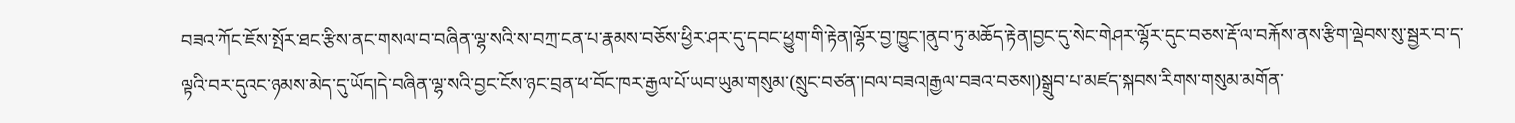བཟའ་ཀོང་ཇོས་སྤོར་ཐང་རྩིས་ནང་གསལ་བ་བཞིན་ལྷ་སའི་ས་བཀྲ་ངན་པ་རྣམས་བཅོས་ཕྱིར་ཤར་དུ་དབང་ཕྱུག་གི་རྟེན།ལྷོར་བྱ་ཁྱུང་།ནུབ་ཏུ་མཆོད་རྟེན།བྱང་དུ་སེང་གེཤར་ལྷོར་དུང་བཅས་རྡོ་ལ་བརྐོས་ནས་རྩིག་ལྡེབས་སུ་སྦྱར་བ་ད་ལྟའི་བར་དུའང་ཉམས་མེད་དུ་ཡོད།དེ་བཞིན་ལྷ་སའི་བྱང་ངོས་ཉང་བྲན་ཕ་བོང་ཁར་རྒྱལ་པོ་ཡབ་ཡུམ་གསུམ་(སྲུང་བཙན་།བལ་བཟའ།རྒྱལ་བཟའ་བཅས།)སྒྲུབ་པ་མཛད་སྐབས་རིགས་གསུམ་མགོན་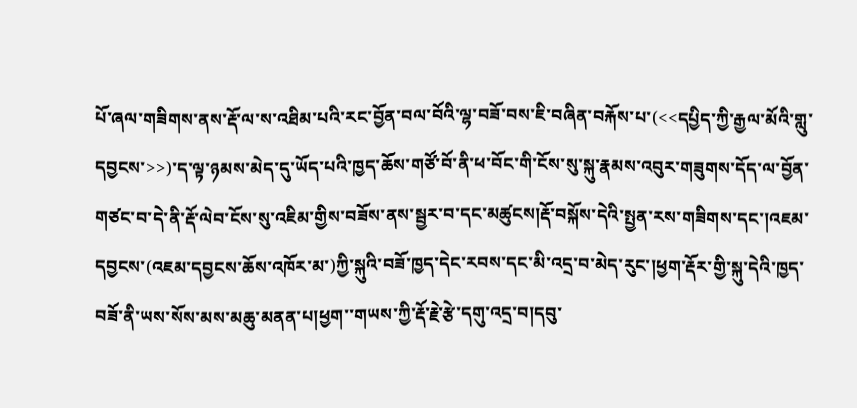པོ་ཞལ་གཟིགས་ནས་རྡོ་ལ་ས་འཐིམ་པའི་རང་བྱོན་བལ་བོའི་ལྷ་བཟོ་བས་ཇི་བཞིན་བརྐོས་པ་(<<དཔྱིད་ཀྱི་རྒྱལ་མོའི་གླུ་དབྱངས་>>)་ད་ལྟ་ཉམས་མེད་དུ་ཡོད་པའི་ཁྱད་ཆོས་གཙོ་བོ་ནི་ཕ་བོང་གི་ངོས་སུ་སྐུ་རྣམས་འབུར་གཟུགས་དོད་ལ་བྱོན་གཙང་བ་དེ་ནི་རྡོ་ལེབ་ངོས་སུ་འཇིམ་གྱིས་བཟོས་ནས་སྦྱར་བ་དང་མཚུངས།རྡོ་བསྐོས་དེའི་སྤྱན་རས་གཟིགས་དང་།འཇམ་དབྱངས་(འཇམ་དབྱངས་ཆོས་འཁོར་མ་)ཀྱི་སྐུའི་བཟོ་ཁྱད་དེང་རབས་དང་མི་འདྲ་བ་མེད་རུང་།ཕྱག་རྡོར་གྱི་སྐུ་དེའི་ཁྱད་བཟོ་ནི་ཡས་སོས་མས་མཆུ་མནན་པ།ཕྱག་་གཡས་ཀྱི་རྡོ་རྗེ་རྩེ་དགུ་འདྲ་བ།དབུ་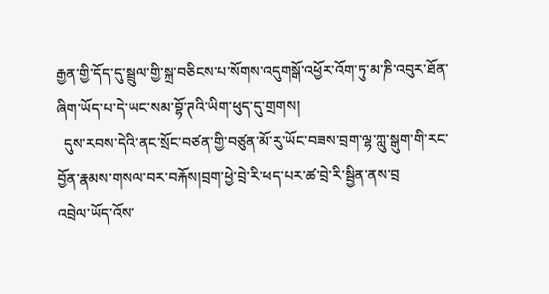རྒྱན་གྱི་དོད་དུ་སྦྲུལ་གྱི་སྐྲ་བཅིངས་པ་སོགས་འདུགསྒོ་འཕྱོར་འོག་ཏུ་མ་ཎི་འབུར་ཐོན་ཞིག་ཡོད་པ་དེ་ཡང་སམ་བྷོ་ཊའི་ཡིག་ཕུད་དུ་གྲགས།
  དུས་རབས་དེའི་ནང་སྲོང་བཙན་གྱི་བཙུན་མོ་རུ་ཡོང་བཟས་བྲག་ལྷ་ཀླུ་སྒུག་གི་རང་བྱོན་རྣམས་གསལ་བར་བརྐོས།བྲག་ཕྱེ་བྲེ་རི་ཕད་པར་ཚ་བྲེ་རི་སྦྱིན་ནས་བྲ
འབྲེལ་ཡོད་འོས་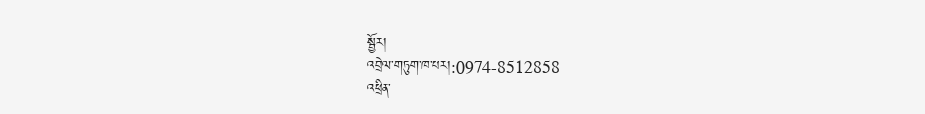སྦྱོར།
འབྲེལ་གཏུག་ཁ་པར།:0974-8512858
འཕྲིན་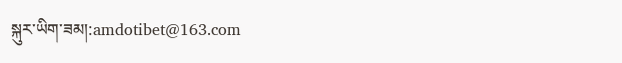སྐུར་ཡིག་ཟམ།:amdotibet@163.com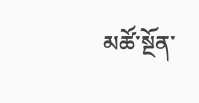མཚོ་སྔོན་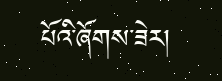པོའི་ཞོགས་ཟེར།